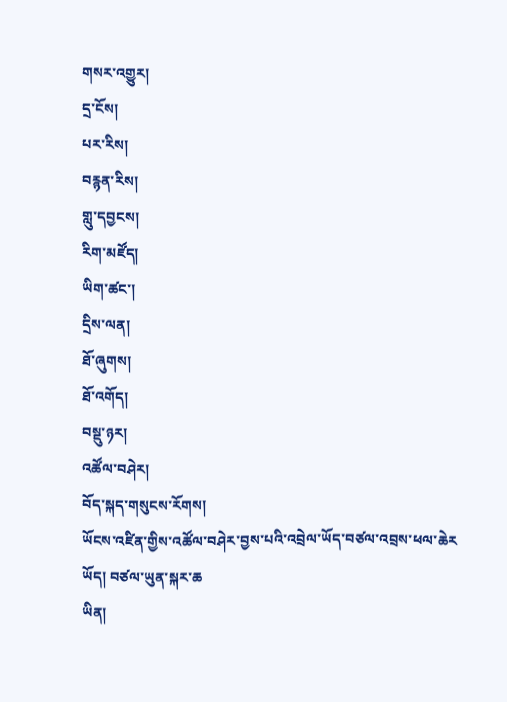གསར་འགྱུར།
དྲ་ངོས།
པར་རིས།
བརྙན་རིས།
གླུ་དབྱངས།
རིག་མཛོད།
ཡིག་ཚང་།
དྲིས་ལན།
ཐོ་ཞུགས།
ཐོ་འགོད།
བསྡུ་ཉར།
འཚོལ་བཤེར།
བོད་སྐད་གསུངས་རོགས།
ཡོངས་འཛིན་གྱིས་འཚོལ་བཤེར་བྱས་པའི་འབྲེལ་ཡོད་བཙལ་འབྲས་ཕལ་ཆེར
ཡོད། བཙལ་ཡུན་སྐར་ཆ
ཡིན།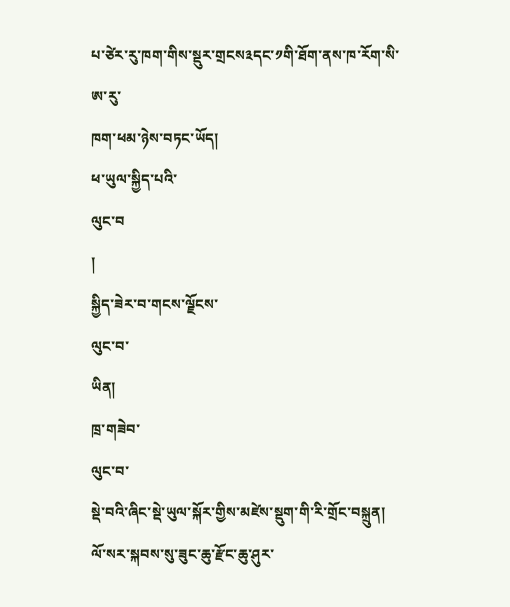པ་ཙེར་རུ་ཁག་གིས་སྡུར་གྲངས༣དང་༡གི་ཐོག་ནས་ཁ་རོག་སི་
ཨ་རུ་
ཁག་ཕམ་ཉེས་བཏང་ཡོད།
ཕ་ཡུལ་སྐྱིད་པའི་
ལུང་བ
།
སྐྱིད་ཟེར་བ་གངས་ལྗོངས་
ལུང་བ་
ཡིན།
ཁྲ་གཟེབ་
ལུང་བ་
སྡེ་བའི་ཞིང་སྡེ་ཡུལ་སྐོར་གྱིས་མཛེས་སྡུག་གི་རི་གྲོང་བསྐྲུན།
ལོ་སར་སྐབས་སུ་ཟུང་ཆུ་རྫོང་ཆུ་ཤུར་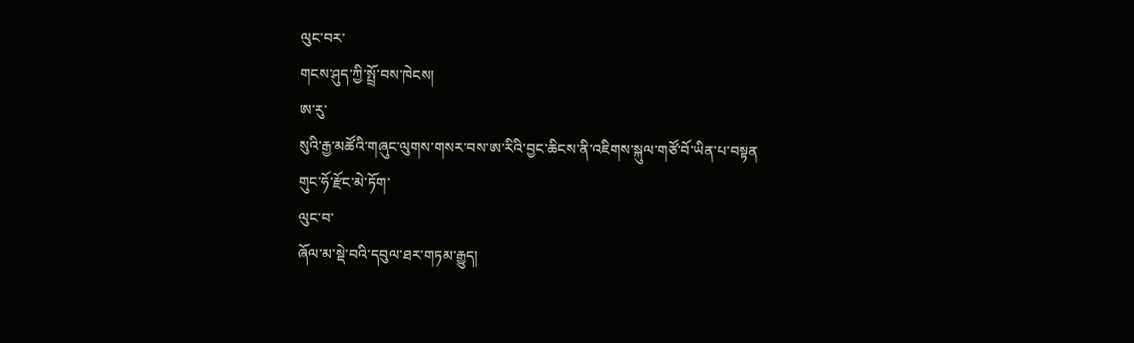ལུང་བར་
གངས་ཤུད་ཀྱི་སྤྲོ་བས་ཁེངས།
ཨ་རུ་
སུའི་རྒྱ་མཚོའི་གཞུང་ལུགས་གསར་བས་ཨ་རིའི་བྱང་ཆིངས་ནི་འཇིགས་སྐུལ་གཙོ་བོ་ཡིན་པ་བསྟན
གུང་ཧོ་རྫོང་མེ་ཏོག་
ལུང་བ་
ཞོལ་མ་སྡེ་བའི་དབུལ་ཐར་གཏམ་རྒྱུད།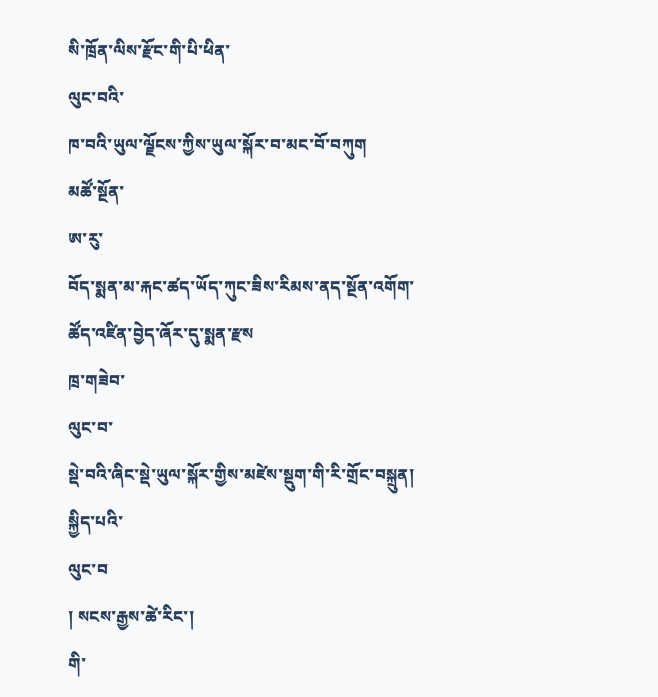སི་ཁྲོན་ལིས་རྫོང་གི་པི་ཕིན་
ལུང་བའི་
ཁ་བའི་ཡུལ་ལྗོངས་ཀྱིས་ཡུལ་སྐོར་བ་མང་བོ་བཀུག
མཚོ་སྔོན་
ཨ་རུ་
བོད་སྨན་མ་རྐང་ཚད་ཡོད་ཀུང་ཟིས་རིམས་ནད་སྔོན་འགོག་ཚོད་འཛིན་བྱེད་ཞོར་དུ་སྨན་རྫས
ཁྲ་གཟེབ་
ལུང་བ་
སྡེ་བའི་ཞིང་སྡེ་ཡུལ་སྐོར་གྱིས་མཛེས་སྡུག་གི་རི་གྲོང་བསྐྲུན།
སྐྱིད་པའི་
ལུང་བ
། སངས་རྒྱས་ཚེ་རིང་།
གི་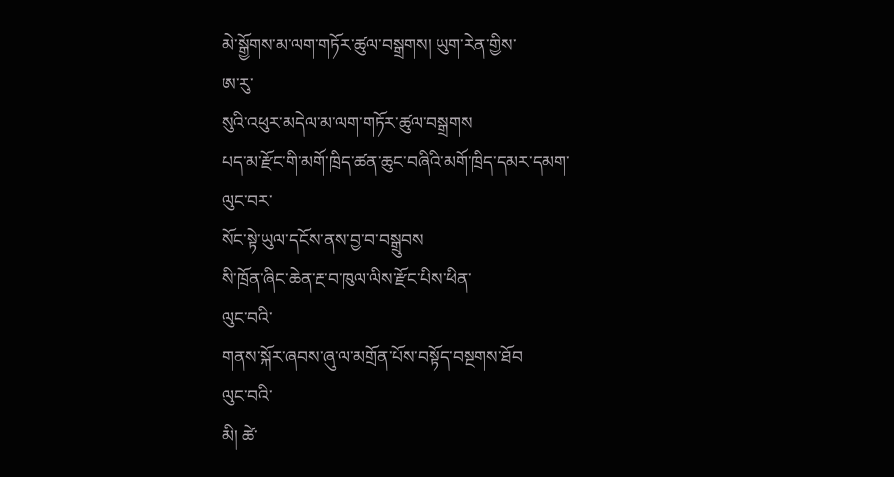མེ་སྒྱོགས་མ་ལག་གཏོར་ཚུལ་བསྒྲགས། ཡུག་རེན་གྱིས་
ཨ་རུ་
སུའི་འཕུར་མདེལ་མ་ལག་གཏོར་ཚུལ་བསྒྲགས
པད་མ་རྫོང་གི་མགོ་ཁྲིད་ཚན་ཆུང་བཞིའི་མགོ་ཁྲིད་དམར་དམག་
ལུང་བར་
སོང་སྟེ་ཡུལ་དངོས་ནས་བྱ་བ་བསྒྲུབས
སི་ཁྲོན་ཞིང་ཆེན་རྔ་བ་ཁུལ་ལིས་རྫོང་པིས་ཕིན་
ལུང་བའི་
གནས་སྐོར་ཞབས་ཞུ་ལ་མགྲོན་པོས་བསྟོད་བསྔགས་ཐོབ
ལུང་བའི་
མི། ཚེ་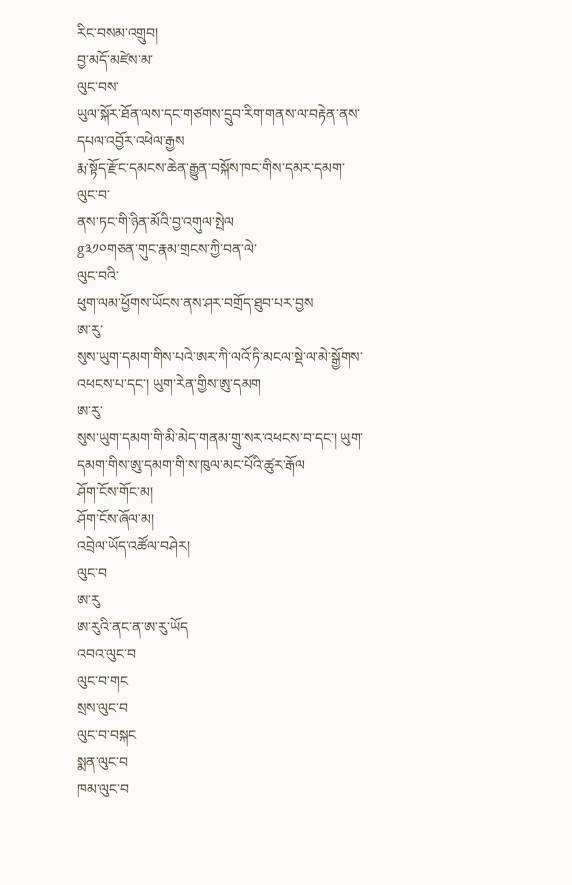རིང་བསམ་འགྲུབ།
བྱ་མདོ་མཛེས་མ་
ལུང་བས་
ཡུལ་སྐོར་ཐོན་ལས་དང་གཙགས་དྲུབ་རིག་གནས་ལ་བརྟེན་ནས་དཔལ་འབྱོར་འཕེལ་རྒྱས
རྨ་སྟོད་རྫོང་དམངས་ཆེན་རྒྱུན་བསྐོས་ཁང་གིས་དམར་དམག་
ལུང་བ་
ནས་ཏང་གི་ཉིན་མོའི་བྱ་འགུལ་སྤེལ
g༣༡༠གཅན་གུང་རྣམ་གྲངས་ཀྱི་བན་ལེ་
ལུང་བའི་
ཕུག་ལམ་ཕྱོགས་ཡོངས་ནས་ཤར་བགྲོད་ཐུབ་པར་བྱས
ཨ་རུ་
སུས་ཡུག་དམག་གིས་པའེ་ཨར་ཀི་ལའོ་ཏི་མངལ་སྡེ་ལ་མེ་སྒྱོགས་འཕངས་པ་དང་། ཡུག་རེན་གྱིས་ཨུ་དམག
ཨ་རུ་
སུས་ཡུག་དམག་གི་མི་མེད་གནམ་གྲུ་སར་འཕངས་བ་དང་། ཡུག་དམག་གིས་ཨུ་དམག་གི་ས་ཁུལ་མང་པོའི་ཚུར་རྒོལ
ཤོག་ངོས་གོང་མ།
ཤོག་ངོས་ཞོལ་མ།
འབྲེལ་ཡོད་འཚོལ་བཤེར།
ལུང་བ
ཨ་རུ
ཨ་རུའི་ནང་ན་ཨ་རུ་ཡོད
འབའ་ལུང་བ
ལུང་བ་གང
སྲས་ལུང་བ
ལུང་བ་བསྐང
སྨན་ལུང་བ
ཁམ་ལུང་བ